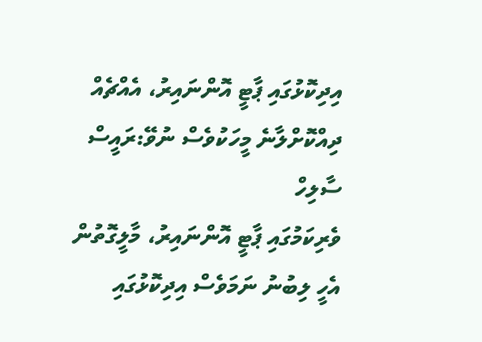އިދިކޮޅުގައި ޕާޓީ އޮންނައިރު، އެއްޗެއް ދިއްކޮށްލާނެ މީހަކުވެސް ނުވޭ:ރައީސް ސާލިހް
ވެރިކަމުގައި ޕާޓީ އޮންނައިރު، މާލީގޮތުން އެހީ ލިބުނު ނަމަވެސް އިދިކޮޅުގައި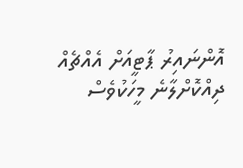އޮންނައިރު ޕާޓީއަށް އެއްޗެއް ދިއްކޮށްލާނެ މީހަކުވެސް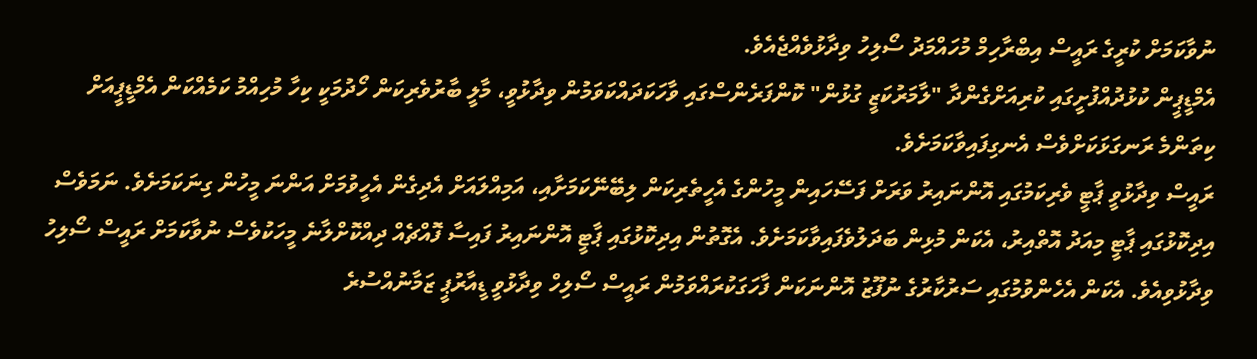ނުވާކަމަށް ކުރީގެ ރައީސް އިބްރާހިމް މުހައްމަދު ސޯލިހު ވިދާޅުވެއްޖެއެވެ.
އެމްޑީޕީން ކުޅުދުއްފުށީގައި ކުރިއަށްގެންދާ "ލާމަރުކަޒީ ގުޅުން" ކޮންފަރެންސްގައި ވާހަކަދައްކަވަމުން ވިދާޅުވީ، މާލީ ބާރުވެރިކަން ހޯދުމަކީ ކިހާ މުހިއްމު ކަމެއްކަން އެމްޑީޕީއަށް ކިތަންމެ ރަނގަޅަކަށްވެސް އެނގިފައިވާކަމަށެވެ.
ރައީސް ވިދާޅުވީ ޕާޓީ ވެރިކަމުގައި އޮންނައިރު ވަރަށް ފަސޭހައިން މީހުންގެ އެހީތެރިކަން ލިބޭނޭކަމަށާއި، އަމިއްލައަށް އެދިގެން އެހީވުމަށް އަންނަ މީހުން ގިނަކަމަށެވެ. ނަމަވެސް އިދިކޮޅުގައި ޕާޓީ މިއަދު އޮތްއިރު، އެކަން މުޅިން ބަދަލުވެފައިވާކަމަށެވެ. އެގޮތުން އިދިކޮޅުގައި ޕާޓީ އޮންނައިރު ފައިސާ ފޮއްޗެއް ދިއްކޮށްލާނެ މީހަކުވެސް ނުވާކަމަށް ރައީސް ސޯލިހު ވިދާޅުވިއެވެ. އެކަން އެހެންވުމުގައި ސަރުކާރުގެ ނުފޫޒު އޮންނަކަން ފާހަގަކުރައްވަމުން ރައީސް ސޯލިހް ވިދާޅުވީ ޑީއާރުޕީ ޒަމާނުއްސުރެ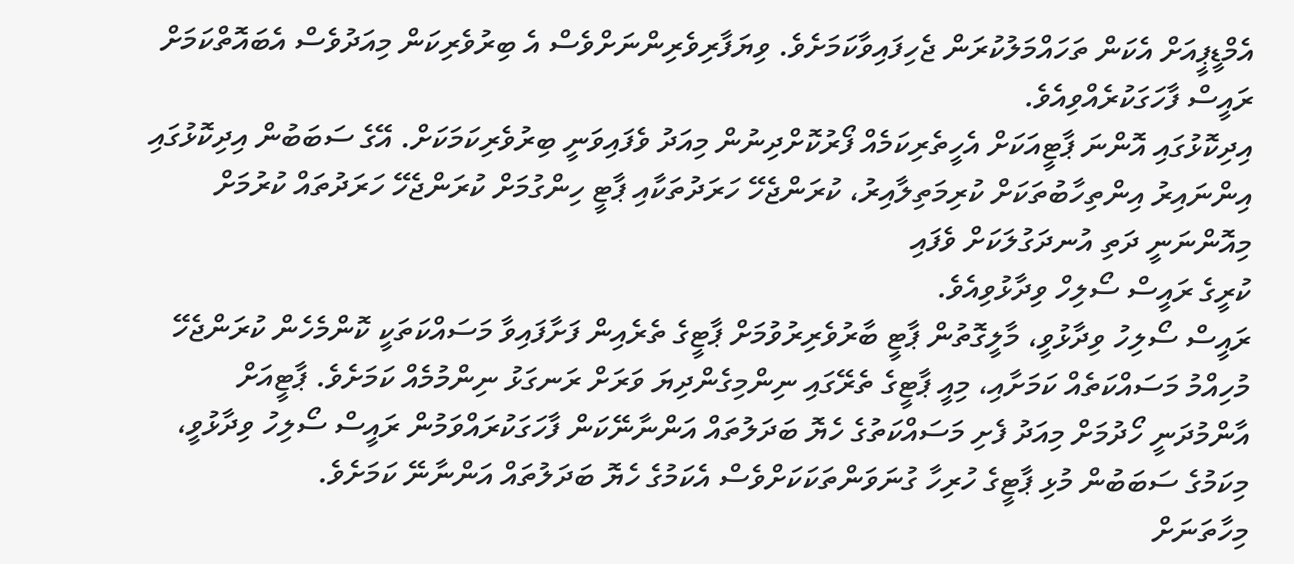އެމްޑީޕީއަށް އެކަން ތަހައްމަލުކުރަން ޖެހިފައިވާކަމަށެވެ. ވިޔަފާރިވެރިންނަށްވެސް އެ ބިރުވެރިކަން މިއަދުވެސް އެބައޮތްކަމަށް ރައީސް ފާހަގަކުރެއްވިއެވެ.
އިދިކޮޅުގައި އޮންނަ ޕާޓީއަކަށް އެހީތެރިކަމެއް ފޯރުކޮށްދިނުން މިއަދު ވެފައިވަނީ ބިރުވެރިކަމަކަށް. އޭގެ ސަބަބުން އިދިކޮޅުގައި އިންނައިރު އިންތިހާބުތަކަށް ކުރިމަތިލާއިރު، ކުރަންޖެހޭ ހަރަދުތަކާއި ޕާޓީ ހިންގުމަށް ކުރަންޖެހޭ ހަރަދުތައް ކުރުމަށް މިއޮންނަނީ ދަތި އުނދަގުލަކަށް ވެފައި
ކުރީގެ ރައީސް ސޯލިހް ވިދާޅުވިއެވެ.
ރައީސް ސޯލިހު ވިދާޅުވީ، މާލީގޮތުން ޕާޓީ ބާރުވެރިރުވުމަށް ޕާޓީގެ ތެރެއިން ފަށާފައިވާ މަސައްކަތަކީ ކޮންމެހެން ކުރަންޖެހޭ މުހިއްމު މަސައްކަތެއް ކަމަށާއި، މިއީ ޕާޓީގެ ތެރޭގައި ނިންމިގެންދިޔަ ވަރަށް ރަނގަޅު ނިންމުމެއް ކަމަށެވެ. ޕާޓީއަށް އާންމުދަނީ ހޯދުމަށް މިއަދު ފެށި މަސައްކަތުގެ ހެޔޮ ބަދަލުތައް އަންނާނޭކަން ފާހަގަކުރައްވަމުން ރައީސް ސޯލިހު ވިދާޅުވީ، މިކަމުގެ ސަބަބުން މުޅި ޕާޓީގެ ހުރިހާ ގުނަވަންތަކަކަށްވެސް އެކަމުގެ ހެޔޮ ބަދަލުތައް އަންނާނޭ ކަމަށެވެ.
މިހާތަނަށް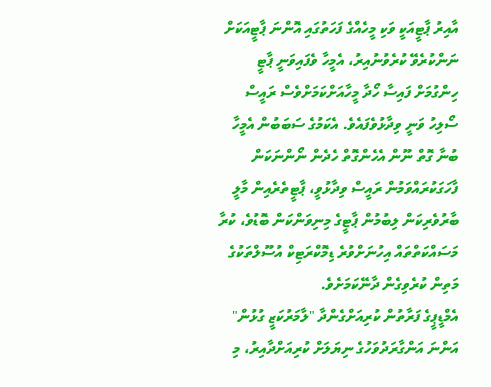އާއިރު ޕާޓީއަކީ ވަކި މީހެއްގެ ފަހަތުގައި އޮންނަ ޕާޓީއަކަށް ނަންކުރެވޭ ކުރެވުނުއިރު، އެމީހާ ވެފައިވަނީ ޕާޓީ ހިންގުމަށް ފައިސާ ހޯދާ މީހާއަށްކަމަށްވެސް ރައީސް ސޯލިހު ވަނީ ވިދާޅުވެފައެވެ. އެކަމުގެ ސަބަބުން އެމީހާ ބުނާ ގޮތް ނޫން އެހެންގޮތް ހެދެން ނޯންނަކަން ފާހަގަކުރައްވަމުން ރައީސް ވިދާޅުވީ، ޕާޓީތެރެއިން މާލީ ބާރުވެރިކަން ލިބުމުން ޕާޓީގެ މިނިވަންކަން ބޮޑުވެ، ކުރާ މަސައްކަތްތައް އިހުނަށްވުރެ ޑިމޮކްރަޓިކް އުސޫލްތަކުގެ މަތިން ކުރެވިގެން ދާނޭކަމަށެވެ.
އެމްޑީޕީގެ ފަރާތުން ކުރިއަށްގެންދާ "ލާމަރުކަޒީ ގުޅުން" އަންނަ އަންގާރަދުވަހުގެ ނިޔަލަށް ކުރިއަށްދާއިރު، މި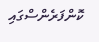ކޮންފަރެންސްގައި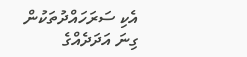އެކި ސަރަހައްދުތަކުން ގިނަ އަދަދެއްގެ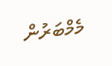މެމްބަރުން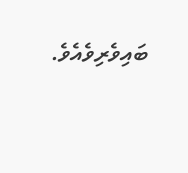ބައިވެރިވެއެވެ.